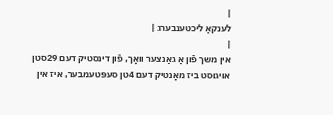|
לענקאַ ליכטענבערג |
|
אין משך פֿון אַ גאַנצער וואָך, פֿון דינסטיק דעם 29סטן אויגוסט ביז מאָנטיק דעם 4טן סעפּטעמבער, איז אין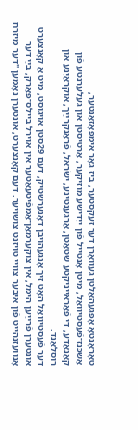טאָראָנטאָ אָפּגעהאַלטן געוואָרן דער זעקסטער, ביז גאָר אימפּאָזאַנטער, אַשכּנז־פֿעסטיוואַל, מיטן אָנטייל פֿון ייִדישע מוזיקער, אַרטיסטן און געלערנטע פֿון קאַנאַדע, די פֿאַראייניקטע שטאַטן, אַרגענטינע, ישׂראל, פֿראַנקרײַך, אוקראַיִנע און רוסלאַנד.
דער פֿעסטיוואַל האָט זיך אָנגעהויבן דאָנערשטיק, דעם 29סטן אויגוסט, מיט אַ קאָנצערט אונטערן פֿרײַען הימל, אין צוקערמאַן־אַמפֿיטעאַטער אין אוירל ביילס־פּאַרק, בײַ דער אָנוועזנהייט פֿון איבער צוויי טויזנט צושויער. דעם קאָנצערט, אונטערן נאָמען "דער מיזרח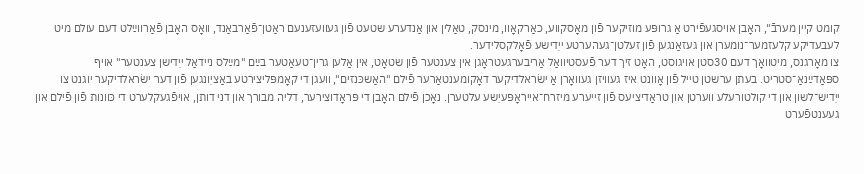קומט קיין מערבֿ", האָבן אויסגעפֿירט אַ גרופּע מוזיקער פֿון מאָסקווע, כאַרקאָוו, מינסק, טאַלין און אַנדערע שטעט פֿון געוועזענעם ראַטן־פֿאַרבאַנד, וואָס האָבן פֿאַרווײַלט דעם עולם מיט לעבעדיקע קלעזמער־נומערן און געזאַנגען פֿון זעלטן־געהערטע ייִדישע פֿאָלקסלידער.
צו מאָרגנס, מיטוואָך דעם 30סטן אויגוסט, האָט זיך דער פֿעסטיוואַל אַריבערגעטראָגן אין צענטער פֿון שטאָט, אין אַלען גרין־טעאַטער בײַם "מײַלס ניידאַל ייִדישן צענטער" אויף ספּאַדײַנאַ־סטריט. בעתן ערשטן טייל פֿון אָוונט איז געוויזן געוואָרן אַ ישׂראלדיקער דאָקומענטאַרער פֿילם "האַשכּנזים", וועגן די קאָמפּליצירטע באַציִונגען פֿון דער ישׂראלדיקער יוגנט צו ייִדיש־לשון און די קולטורעלע ווערטן און טראַדיציעס פֿון זייערע מיזרח־אייראָפּעיִשע עלטערן. נאָכן פֿילם האָבן די פּראָדוצירער, דליה מבורך און דני דותן, אויפֿגעקלערט די כּוונות פֿון פֿילם און געענטפֿערט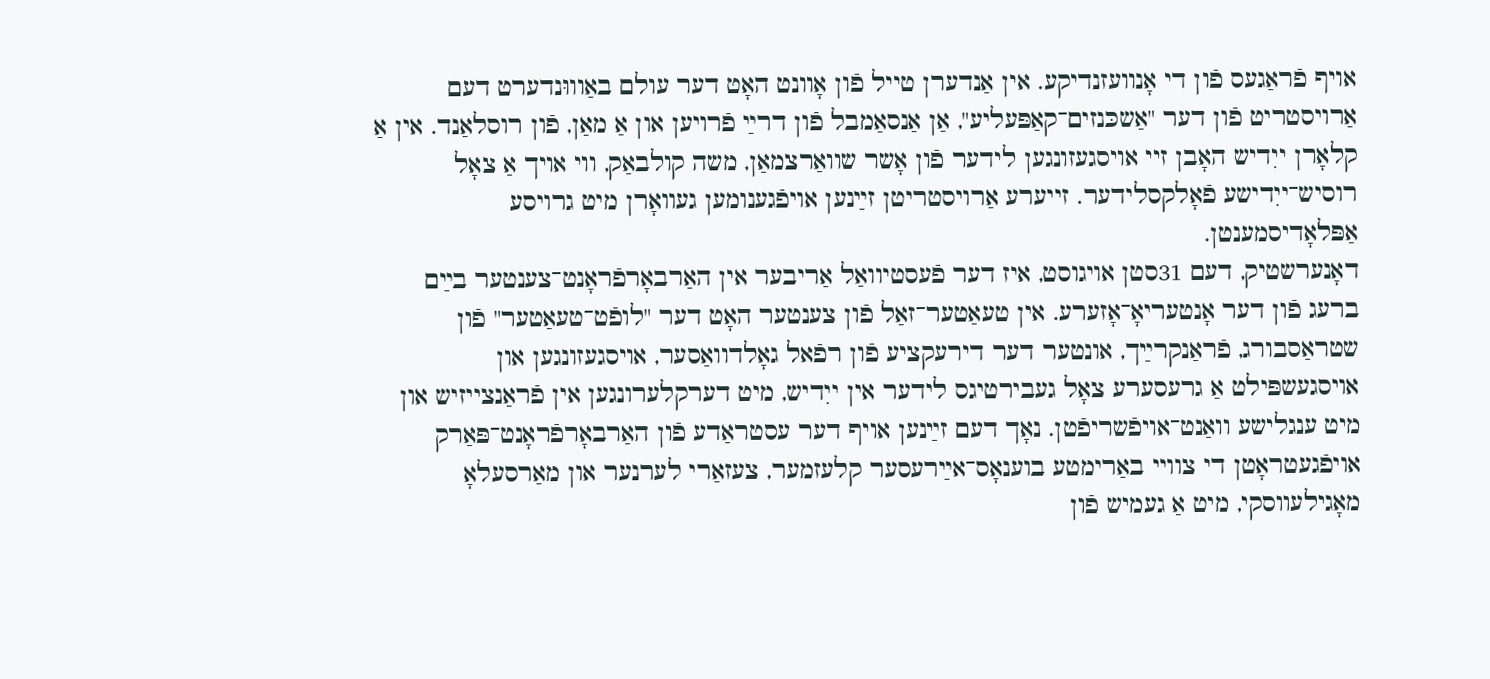אויף פֿראַגעס פֿון די אָנוועזנדיקע. אין אַנדערן טייל פֿון אָוונט האָט דער עולם באַוווּנדערט דעם אַרויסטריט פֿון דער "אַשכּנזים־קאַפּעליע", אַן אַנסאַמבל פֿון דרײַ פֿרויען און אַ מאַן, פֿון רוסלאַנד. אין אַ קלאָרן ייִדיש האָבן זיי אויסגעזונגען לידער פֿון אָשר שוואַרצמאַן, משה קולבאַק, ווי אויך אַ צאָל רוסיש־ייִדישע פֿאָלקסלידער. זייערע אַרויסטריטן זײַנען אויפֿגענומען געוואָרן מיט גרויסע אַפּלאָדיסמענטן.
דאָנערשטיק, דעם 31סטן אויגוסט, איז דער פֿעסטיוואַל אַריבער אין האַרבאָרפֿראָנט־צענטער בײַם ברעג פֿון דער אָנטעריאָ־אָזערע. אין טעאַטער־זאַל פֿון צענטער האָט דער "לופֿט־טעאַטער" פֿון שטראַסבורג, פֿראַנקרײַך, אונטער דער דירעקציע פֿון רפֿאל גאָלדוואַסער, אויסגעזונגען און אויסגעשפּילט אַ גרעסערע צאָל געבירטיגס לידער אין ייִדיש, מיט דערקלערונגען אין פֿראַנצייזיש און מיט ענגלישע וואַנט־אויפֿשריפֿטן. נאָך דעם זײַנען אויף דער עסטראַדע פֿון האַרבאָרפֿראָנט־פּאַרק אויפֿגעטראָטן די צוויי באַרימטע בוענאָס־אײַרעסער קלעזמער, צעזאַרי לערנער און מאַרסעלאָ מאָגילעווסקי, מיט אַ געמיש פֿון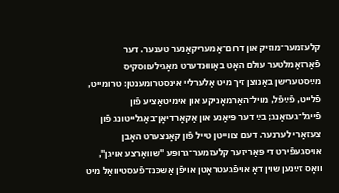קלעזמער־מוזיק און דרום־אַמעריקאַנער טענער. דער פֿאַרזאַמלטער עולם האָט באַוווּנדערט מאָגילעווסקיס מײַסטערישן באַנוצן זיך מיט אַלערליי אינסטרומענטן: טרומייט, פֿלייט, פֿײַפֿל, מויל־האַרמאָניקע און אימיטאַציע פֿון פֿייגל־געזאַנג; בײַ דער פּיאַנע און אַקאָרדיאָן־באַגלייטונג פֿון צעזאַרי לערנער. דעם צווייטן טייל פֿון קאָנצערט האָבן אויסגעפֿירט די פּאַריזער קלעזמער־גרופּע "שוואַרצע אויגן", וואָס זײַנען שוין דאָ אויפֿגעטראָטן אויפֿן אַשכּנז־פֿעסטיוואַל מיט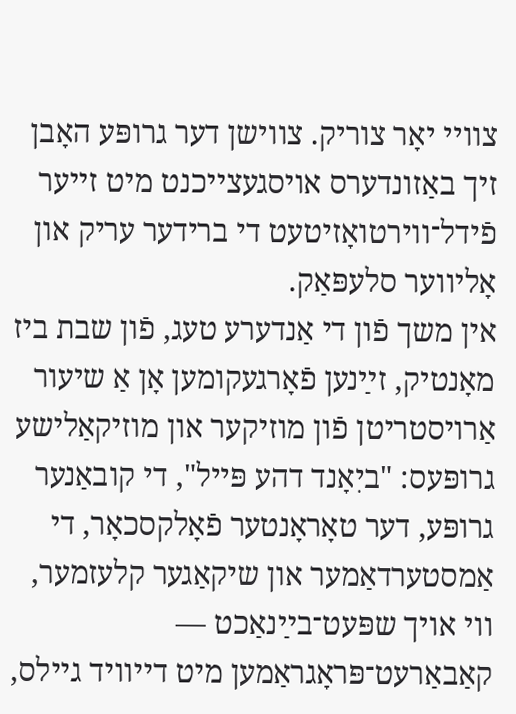צוויי יאָר צוריק. צווישן דער גרופּע האָבן זיך באַזונדערס אויסגעצייכנט מיט זייער פֿידל־ווירטואָזיטעט די ברידער עריק און אָליווער סלעפּאַק.
אין משך פֿון די אַנדערע טעג, פֿון שבת ביז מאָנטיק, זײַנען פֿאָרגעקומען אָן אַ שיעור אַרויסטריטן פֿון מוזיקער און מוזיקאַלישע גרופּעס: "ביִאָנד דהע פּייל", די קובאַנער גרופּע, דער טאָראָנטער פֿאָלקסכאָר, די אַמסטערדאַמער און שיקאַגער קלעזמער, ווי אויך שפּעט־בײַנאַכט — קאַבאַרעט־פּראָגראַמען מיט דייוויד גיילס,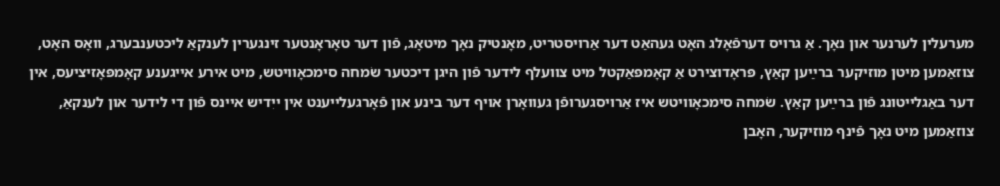מערעלין לערנער און נאָך. אַ גרויס דערפֿאָלג האָט געהאַט דער אַרויסטריט, מאָנטיק נאָך מיטאָג, פֿון דער טאָראָנטער זינגערין לענקאַ ליכטענבערג, וואָס האָט, צוזאַמען מיטן מוזיקער ברײַען קאַץ, פּראָדוצירט אַ קאָמפּאַקטל מיט צוועלף לידער פֿון היגן דיכטער שׂמחה סימכאָוויטש, מיט אירע אייגענע קאָמפּאָזיציעס, אין דער באַגלייטונג פֿון ברײַען קאַץ. שׂמחה סימכאָוויטש איז אַרויסגערופֿן געוואָרן אויף דער בינע און פֿאָרגעלייענט אין ייִדיש איינס פֿון די לידער און לענקאַ, צוזאַמען מיט נאָך פֿינף מוזיקער, האָבן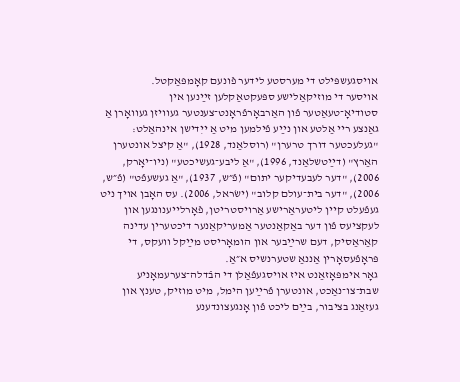אויסגעשפּילט די מערסטע לידער פֿונעם קאָמפּאַקטל.
אויסער די מוזיקאַלישע ספּעקטאַקלען זײַנען אין סטודיאָ־טעאַטער פֿון האַרבאָרפֿראָנט־צענטער געוויזן געוואָרן אַ גאַנצע ריי אַלטע און נײַע פֿילמען מיט אַ ייִדישן אינהאַלט: "געלעכטער דורך טרערן" (רוסלאַנד, 1928), "אַ קיצל אונטערן האַרץ" (דײַטשלאַנד, 1996), "אַ ליבע־געשיכטע" (ניו־יאָרק, 2006), "דער לעבעדיקער יתום" (פֿ״ש, 1937), "אַ געשעפֿט" (פֿ״ש, 2006), "דער בית־עולם קלוב" (ישׂראל, 2006). עס האָבן אויך ניט געפֿעלט קיין ליטעראַרישע אַרויסטריטן, פֿאָרלייענונגען און לעקציעס פֿון דער באַקאַנטער אַמעריקאַנער דיכטערין עדינה קאַראַסיק, דעם שרײַבער און הומאָריסט מײַקל וועקס, די פּראָפֿעסאָרין אַננאַ שטערנשיס א״אַ.
גאָר אימפּאָזאַנט איז אויסגעפֿאַלן די הבֿדלה־צערעמאָניע שבת־צו־נאַכט, אונטערן פֿרײַען הימל, מיט מוזיק, טענץ און געזאַנג בציבור, בײַם ליכט פֿון אָנגעצונדענע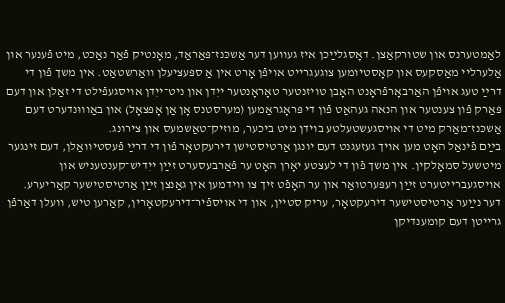לאַמטערנס און שטורקאַצן. דאָסגלײַכן איז געווען דער אַשכּנז־פּאַראַד, מאָנטיק פֿאַר נאַכט, מיט פֿענער און אַלערליי מאַסקעס און קאָסטיומען צוגעגרייט אויפֿן אָרט אין אַ ספּעציעלן וואַרשטאַט. אין משך פֿון די דרײַ טעג אויפֿן האַרבאָרפֿראָנט האָבן טויזנטער טאָראָנטער ייִדן און ניט־ייִדן אויסגעפֿילט די זאַלן און דעם פּאַרק פֿון צענטער און הנאה געהאַט פֿון די פּראָגראַמען (מערסטנס אָן אַן אָפּצאָל) און באַוווּנדערט דעם אַשכּנז־מאַרק מיט די אויסגעשטעלטע בוידן מיט ביכער, מוזיק־טאַשמעס און צירונג.
בײַם פֿינאַל האָט מען אויך געזעגנט דעם יונגן אַרטיסטישן דירעקטאָר פֿון די דרײַ פֿעסטיוואַלן, דעם זינגער מיטשעל סמאָלקין. אין משך פֿון די לעצטע יאָרן האָט ער פֿאַרבעסערט זײַן ייִדיש־קענטעניש און אויסגעברייטערט זײַן רעפּערטואַר און ער האָפֿט זיך צו ווידמען אין גאַנצן זײַן אַרטיסטישער קאַריערע. דער נײַער אַרטיסטישער דירעקטאָר, עריק סטיין, און די אויספֿיר־דירעקטאָרין, קאַרען טיש, וועלן דאַרפֿן גרייטן דעם קומענדיקן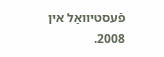פֿעסטיוואַל אין 2008.